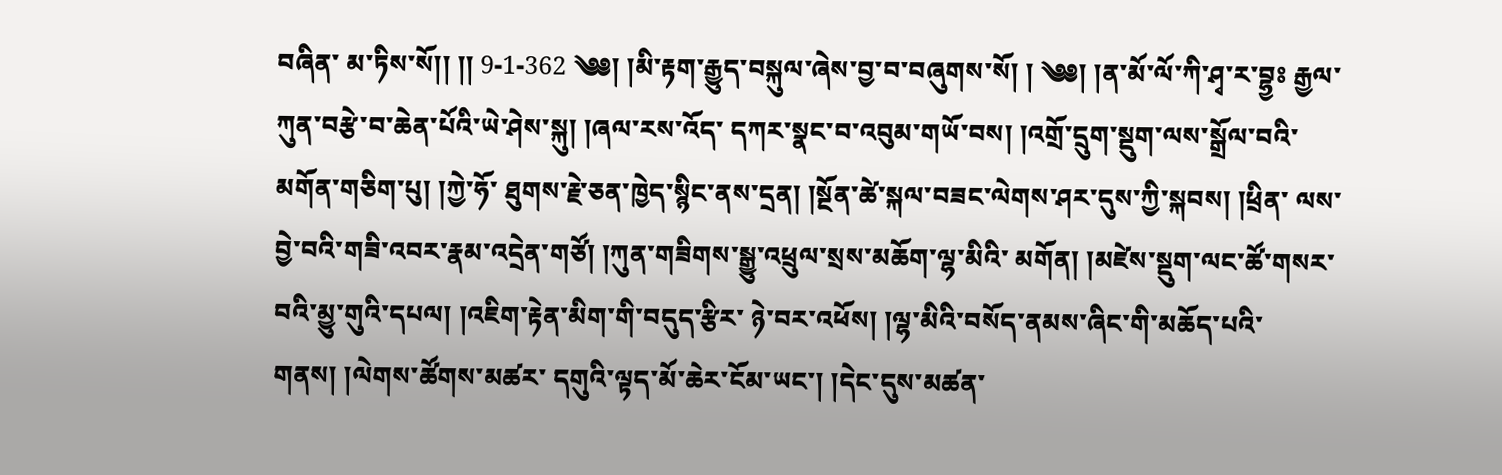བཞིན་ མ་ཏིས་སོ།། །། 9-1-362 ༄༅། །མི་རྟག་རྒྱུད་བསྐུལ་ཞེས་བྱ་བ་བཞུགས་སོ། ། ༄༅། །ན་མོ་ལོ་ཀི་ཤྭ་ར་བྷྱཿ རྒྱལ་ཀུན་བརྩེ་བ་ཆེན་པོའི་ཡེ་ཤེས་སྐུ། །ཞལ་རས་འོད་ དཀར་སྣང་བ་འབུམ་གཡོ་བས། །འགྲོ་དྲུག་སྡུག་ལས་སྒྲོལ་བའི་མགོན་གཅིག་པུ། །ཀྱེ་ཧོ་ ཐུགས་རྗེ་ཅན་ཁྱེད་སྙིང་ནས་དྲན། །སྔོན་ཚེ་སྐལ་བཟང་ལེགས་ཤར་དུས་ཀྱི་སྐབས། །ཕྲིན་ ལས་བྱེ་བའི་གཟི་འབར་རྣམ་འདྲེན་གཙོ། །ཀུན་གཟིགས་སྒྱུ་འཕྲུལ་སྲས་མཆོག་ལྷ་མིའི་ མགོན། །མཛེས་སྡུག་ལང་ཚོ་གསར་བའི་མྱུ་གུའི་དཔལ། །འཇིག་རྟེན་མིག་གི་བདུད་རྩིར་ ཉེ་བར་འཕོས། །ལྷ་མིའི་བསོད་ནམས་ཞིང་གི་མཆོད་པའི་གནས། །ལེགས་ཚོགས་མཚར་ དགུའི་ལྟད་མོ་ཆེར་ངོམ་ཡང་། །དེང་དུས་མཚན་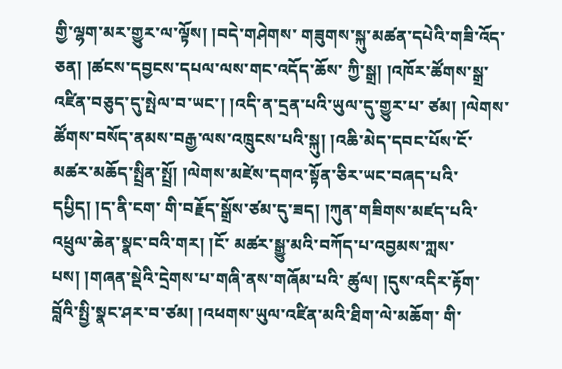གྱི་ལྷག་མར་གྱུར་ལ་ལྟོས། །བདེ་གཤེགས་ གཟུགས་སྐུ་མཚན་དཔེའི་གཟི་འོད་ཅན། །ཚངས་དབྱངས་དཔལ་ལས་གང་འདོད་ཆོས་ ཀྱི་སྒྲ། །འཁོར་ཚོགས་སྒྲ་འཛིན་བཅུད་དུ་སྤེལ་བ་ཡང་། །འདི་ན་དྲན་པའི་ཡུལ་དུ་གྱུར་པ་ ཙམ། །ལེགས་ཚོགས་བསོད་ནམས་བརྒྱ་ལས་འཁྲུངས་པའི་སྐུ། །འཆི་མེད་དབང་པོས་ངོ་ མཚར་མཆོད་སྤྲིན་སྤྲོ། །ལེགས་མཛེས་དགའ་སྟོན་ཅིར་ཡང་བཞད་པའི་དཔྱིད། །ད་ནི་ངག་ གི་བརྗོད་སྒྲོས་ཙམ་དུ་ཟད། །ཀུན་གཟིགས་མཛད་པའི་འཕྲུལ་ཆེན་སྣང་བའི་གར། །ངོ་ མཚར་སྒྱུ་མའི་བཀོད་པ་འབྱམས་ཀླས་པས། །གཞན་སྡེའི་དྲེགས་པ་གཞི་ནས་གཞོམ་པའི་ ཚུལ། །དུས་འདིར་རྟོག་བློའི་སྤྱི་སྣང་ཤར་བ་ཙམ། །འཕགས་ཡུལ་འཛིན་མའི་ཐིག་ལེ་མཆོག་ གི་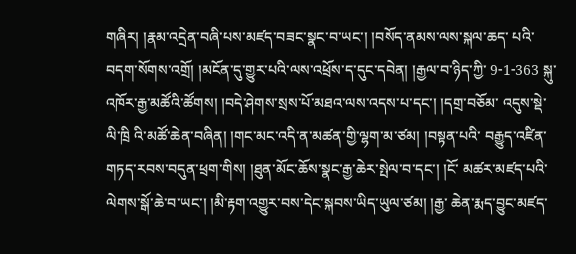གཞིར། །རྣམ་འདྲེན་བཞི་པས་མཛད་བཟང་སྣང་བ་ཡང་། །བསོད་ནམས་ལས་སྐལ་ཆད་ པའི་བདག་སོགས་འགྲོ། །མངོན་དུ་གྱུར་པའི་ལས་འཕྲོས་ད་དུང་དབེན། །རྒྱལ་བ་ཉིད་ཀྱི་ 9-1-363 སྐུ་འཁོར་རྒྱ་མཚོའི་ཚོགས། །བདེ་ཤེགས་སྲས་པོ་མཐའ་ལས་འདས་པ་དང་། །དགྲ་བཅོམ་ འདུས་སྡེ་ལི་ཁྲི འི་མཚོ་ཆེན་བཞིན། །གང་མང་འདི་ན་མཚན་གྱི་ལྷག་མ་ཙམ། །བསྟན་པའི་ བརྒྱུད་འཛིན་གཏད་རབས་བདུན་ཕྲག་གིས། །ཐུན་མོང་ཆོས་སྣང་རྒྱ་ཆེར་སྤེལ་བ་དང་། །ངོ་ མཚར་མཛད་པའི་ལེགས་སྒོ་ཆེ་བ་ཡང་། །མི་རྟག་འགྱུར་བས་དེང་སྐབས་ཡིད་ཡུལ་ཙམ། །རྒྱ་ ཆེན་རྨད་བྱུང་མཛད་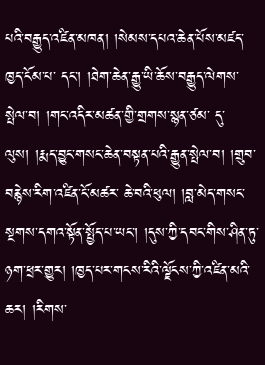པའི་བརྒྱུད་འཛིན་མཁན། །སེམས་དཔའ་ཆེན་པོས་མཛད་ཁྱད་ངོམ་པ་ དང་། །ཐེག་ཆེན་རྒྱུ་ཡི་ཆོས་བརྒྱུད་ལེགས་སྤེལ་བ། །གང་འདིར་མཚན་གྱི་གྲགས་སྙན་ཙམ་ དུ་ལུས། །རྨད་བྱུང་གསང་ཆེན་བསྟན་པའི་རྒྱུན་སྤེལ་བ། །གྲུབ་བརྙེས་རིག་འཛིན་ངོ་མཚར་ ཆེ་བའི་ཕུལ། །བླ་མེད་གསང་སྔགས་དགའ་སྟོན་སྤྱོད་པ་ཡང་། །དུས་ཀྱི་དབང་གིས་ཤིན་ཏུ་ ཉག་ཕྲར་གྱུར། །ཁྱད་པར་གངས་རིའི་ལྗོངས་ཀྱི་འཛིན་མའི་ཆར། །རིགས་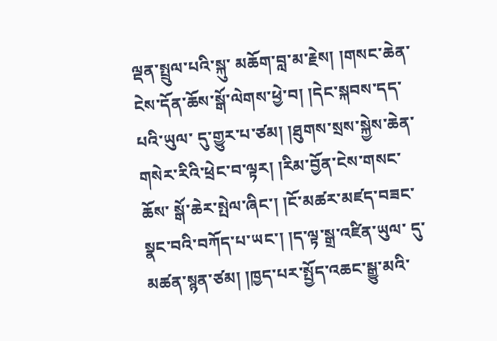ལྡན་སྤྲུལ་པའི་སྐུ་ མཆོག་བླ་མ་རྗེས། །གསང་ཆེན་ངེས་དོན་ཆོས་སྒོ་ལེགས་ཕྱེ་བ། །དེང་སྐབས་དད་པའི་ཡུལ་ དུ་གྱུར་པ་ཙམ། །ཐུགས་སྲས་སྐྱེས་ཆེན་གསེར་རིའི་ཕྲེང་བ་ལྟར། །རིམ་བྱོན་ངེས་གསང་ཆོས་ སྒོ་ཆེར་སྤེལ་ཞིང་། །ངོ་མཚར་མཛད་བཟང་སྣང་བའི་བཀོད་པ་ཡང་། །ད་ལྟ་སྒྲ་འཛིན་ཡུལ་ དུ་མཚན་སྙན་ཙམ། །ཁྱད་པར་སྤྱོད་འཆང་སྒྱུ་མའི་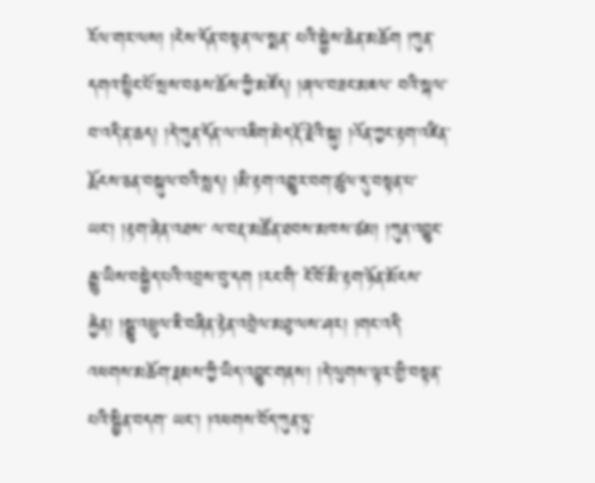རོལ་གར་ལས། །ངེས་དོན་བསྟན་ལ་སྨན་ པའི་སྐྱེས་ཆེན་མཆོག །ཀུན་དགའ་སྙིང་པོ་སྲས་བཅས་ཆོས་ཀྱི་མཛོད། །ཞལ་བཟང་མཇལ་ བའི་སྐལ་བ་འདི་ན་ཆད། །དེ་ཀུན་དོན་ལ་འཇིག་མེད་རྡོ་རྗེའི་སྐུ། །འོན་ཀྱང་རྟག་འཛིན་ རྨོངས་ཅན་བསྐུལ་བའི་སླད། །མི་རྟག་འགྱུར་བག་ཚུལ་དུ་བསྟན་པ་ཡང་། །རྟག་ཞེན་འཐས་ ལ་བརྡ་མཚོན་ཐབས་མཁས་ཙམ། །ཀུན་འབྱུང་རྒྱུ་ཡིས་བསྐྱེད་པའི་འབྲས་བུ་དག །རང་གི་ ངོ་བོ་མི་རྟག་ཉོན་མོངས་རྐྱེན། །སྒྱུ་འཕྲུལ་ཇི་བཞིན་རྟེན་འབྲེལ་མཐུ་ལས་ཤར། །གང་འདི་ འཕགས་མཆོག་རྣམས་ཀྱི་ཡིད་འབྱུང་གནས། །དེ་ལུགས་ལྟར་གྱི་བསྟན་པའི་སྦྱིན་བདག་ ཡང་། །འཕགས་བོད་ཀུན་ཏུ་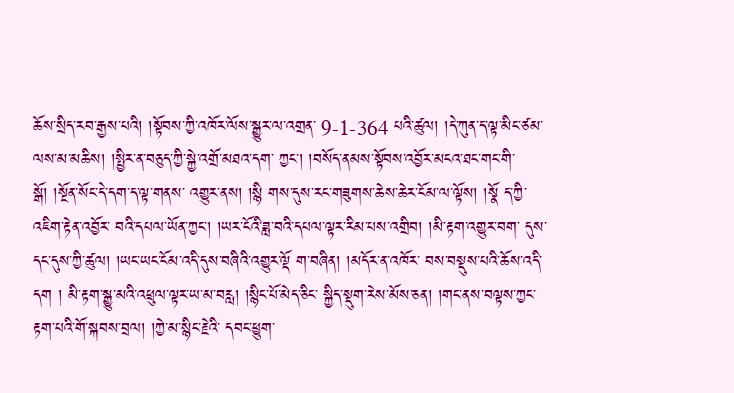ཆོས་སྲིད་རབ་རྒྱས་པའི། །སྟོབས་ཀྱི་འཁོར་ལོས་སྒྱུར་ལ་འགྲན་ 9-1-364 པའི་ཚུལ། །དེ་ཀུན་ད་ལྟ་མིང་ཙམ་ལས་མ་མཆིས། །སྤྱིར་ན་བཅུད་ཀྱི་སྐྱེ་འགྲོ་མཐའ་དག་ ཀྱང་། །བསོད་ནམས་སྟོབས་འབྱོར་མངའ་ཐང་གང་གི་སྒོ། །སྔོན་སོང་དེ་དག་ད་ལྟ་གནས་ འགྱུར་ནས། །སྙི གས་དུས་རང་གཟུགས་ཆེས་ཆེར་ངོམ་ལ་ལྟོས། །སྣོ ད་ཀྱི་འཇིག་རྟེན་འབྱོར་ བའི་དཔལ་ཡོན་ཀྱང་། །ཡར་ངོའི་ཟླ་བའི་དཔལ་ལྟར་རིམ་པས་འགྲིབ། །མི་རྟག་འགྱུར་བག་ དུས་དང་དུས་ཀྱི་ཚུལ། །ཡང་ཡང་ངོམ་འདི་དུས་བཞིའི་འགྱུར་ལྡོ ག་བཞིན། །མདོར་ན་འཁོར་ བས་བསྡུས་པའི་ཆོས་འདི་དག ། མི་རྟག་སྒྱུ་མའི་འཕྲུལ་ལྟར་ཡ་མ་བརླ། །སྙིང་པོ་མེད་ཅིང་ སྐྱིད་སྡུག་རེས་མོས་ཅན། །གང་ནས་བལྟས་ཀྱང་རྟག་པའི་གོ་སྐབས་བྲལ། །ཀྱེ་མ་སྙིང་རྗེའི་ དབང་ཕྱུག་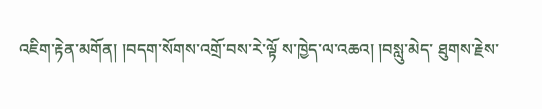འཇིག་རྟེན་མགོན། །བདག་སོགས་འགྲོ་བས་རེ་ལྟོ ས་ཁྱེད་ལ་འཆའ། །བསླུ་མེད་ ཐུགས་རྗེས་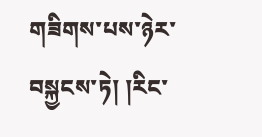གཟིགས་པས་ཉེར་བསྐྱངས་ཏེ། །རིང་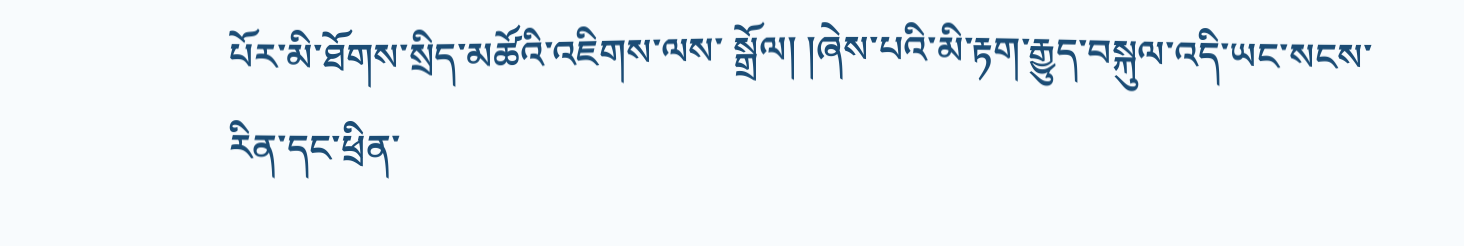པོར་མི་ཐོགས་སྲིད་མཚོའི་འཇིགས་ལས་ སྒྲོལ། །ཞེས་པའི་མི་རྟག་རྒྱུད་བསྐུལ་འདི་ཡང་སངས་རིན་དང་ཕྲིན་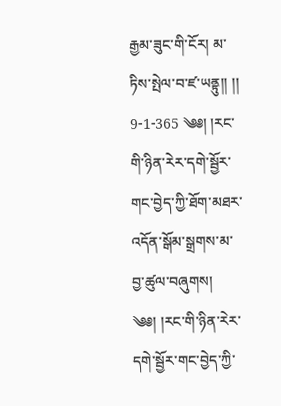རྒྱམ་ཟུང་གི་ངོར། མ་ཏིས་སྤེལ་བ་ཛ་ཡནྟུ།། །། 9-1-365 ༄༅། །རང་གི་ཉིན་རེར་དགེ་སྦྱོར་གང་བྱེད་ཀྱི་ཐོག་མཐར་ འདོན་སྒོམ་སྒྲགས་མ་བྱ་ཚུལ་བཞུགས། ༄༅། །རང་གི་ཉིན་རེར་དགེ་སྦྱོར་གང་བྱེད་ཀྱི་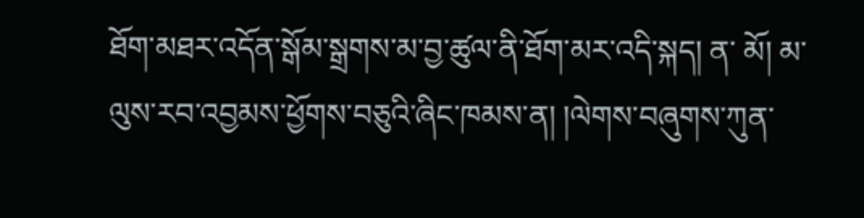ཐོག་མཐར་འདོན་སྒོམ་སྒྲགས་མ་བྱ་ཚུལ་ནི་ཐོག་མར་འདི་སྐད། ན་ མོ། མ་ལུས་རབ་འབྱམས་ཕྱོགས་བཅུའི་ཞིང་ཁམས་ན། །ལེགས་བཞུགས་ཀུན་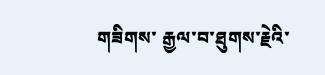གཟིགས་ རྒྱལ་བ་ཐུགས་རྗེའི་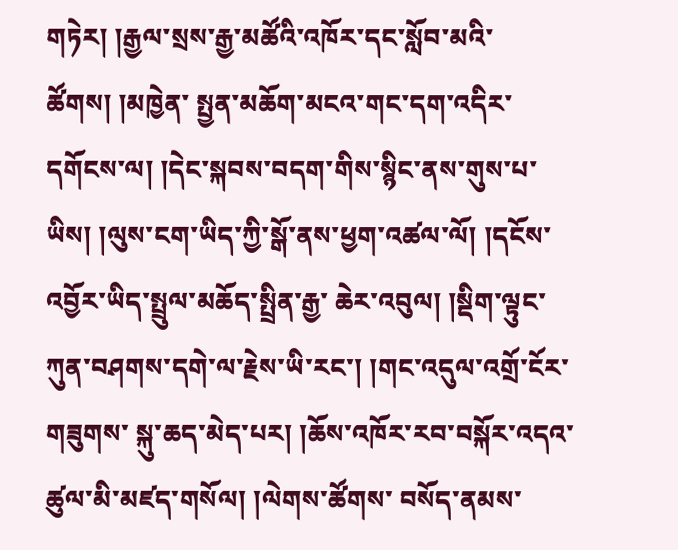གཏེར། །རྒྱལ་སྲས་རྒྱ་མཚོའི་འཁོར་དང་སློབ་མའི་ཚོགས། །མཁྱེན་ སྤྱན་མཆོག་མངའ་གང་དག་འདིར་དགོངས་ལ། །དེང་སྐབས་བདག་གིས་སྙིང་ནས་གུས་པ་ ཡིས། །ལུས་ངག་ཡིད་ཀྱི་སྒོ་ནས་ཕྱག་འཚལ་ལོ། །དངོས་འབྱོར་ཡིད་སྤྲུལ་མཆོད་སྤྲིན་རྒྱ་ ཆེར་འབུལ། །སྡིག་ལྟུང་ཀུན་བཤགས་དགེ་ལ་རྗེས་ཡི་རང་། །གང་འདུལ་འགྲོ་ངོར་གཟུགས་ སྐུ་ཆད་མེད་པར། །ཆོས་འཁོར་རབ་བསྐོར་འདའ་ཚུལ་མི་མཛད་གསོལ། །ལེགས་ཚོགས་ བསོད་ནམས་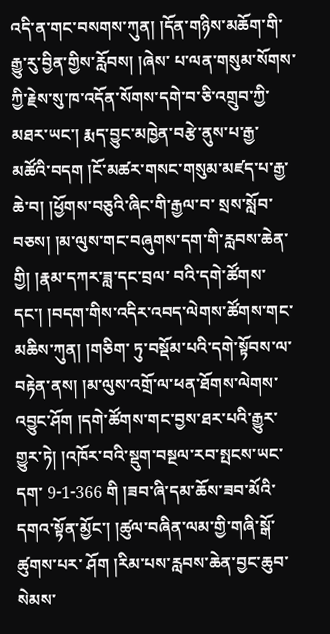འདི་ན་གང་བསགས་ཀུན། །དོན་གཉིས་མཆོག་གི་རྒྱུ་རུ་བྱིན་གྱིས་རློབས། །ཞེས་ པ་ལན་གསུམ་སོགས་ཀྱི་རྗེས་སུ་ཁ་འདོན་སོགས་དགེ་བ་ཅི་འགྲུབ་ཀྱི་མཐར་ཡང་། རྨད་བྱུང་མཁྱེན་བརྩེ་ནུས་པ་རྒྱ་ མཚོའི་བདག །ངོ་མཚར་གསང་གསུམ་མཛད་པ་རྒྱ་ཆེ་བ། །ཕྱོགས་བཅུའི་ཞིང་གི་རྒྱལ་བ་ སྲས་སློབ་བཅས། །མ་ལུས་གང་བཞུགས་དག་གི་རླབས་ཆེན་གྱི། །རྣམ་དཀར་ཟླ་དང་བྲལ་ བའི་དགེ་ཚོགས་དང་། །བདག་གིས་འདིར་འབད་ལེགས་ཚོགས་གང་མཆིས་ཀུན། །གཅིག་ ཏུ་བསྡོམ་པའི་དགེ་སྟོབས་ལ་བརྟེན་ནས། །མ་ལུས་འགྲོ་ལ་ཕན་ཐོགས་ལེགས་འབྱུང་ཤོག །དགེ་ཚོགས་གང་བྱས་ཐར་པའི་རྒྱུར་གྱུར་ཏེ། །འཁོར་བའི་སྡུག་བསྔལ་རབ་སྤངས་ཡང་དག་ 9-1-366 གི །ཟབ་ཞི་དམ་ཆོས་ཟབ་མོའི་དགའ་སྟོན་མྱོང་། །ཚུལ་བཞིན་ལམ་གྱི་གཞི་སྒོ་ཚུགས་པར་ ཤོག །རིམ་པས་རླབས་ཆེན་བྱང་ཆུབ་སེམས་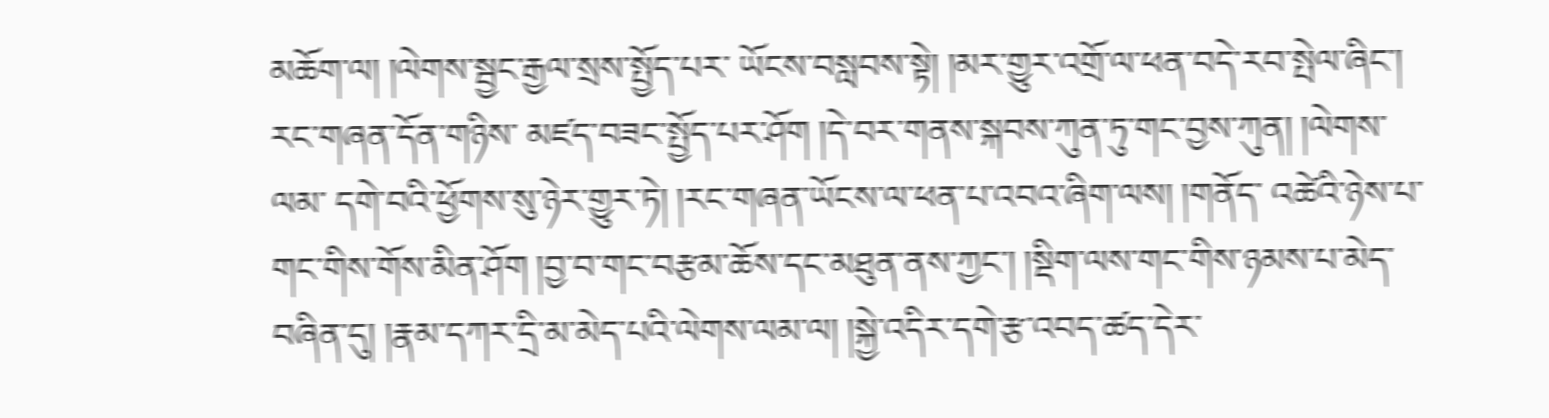མཆོག་ལ། །ལེགས་སྦྱང་རྒྱལ་སྲས་སྤྱོད་པར་ ཡོངས་བསླབས་སྟེ། །མར་གྱུར་འགྲོ་ལ་ཕན་བདེ་རབ་སྤེལ་ཞིང་། རང་གཞན་དོན་གཉིས་ མཛད་བཟང་སྤྱོད་པར་ཤོག །དེ་བར་གནས་སྐབས་ཀུན་ཏུ་གང་བྱས་ཀུན། །ལེགས་ལམ་ དགེ་བའི་ཕྱོགས་སུ་ཉེར་གྱུར་ཏེ། །རང་གཞན་ཡོངས་ལ་ཕན་པ་འབའ་ཞིག་ལས། །གནོད་ འཚེའི་ཉེས་པ་གང་གིས་གོས་མིན་ཤོག །བྱ་བ་གང་བརྩམ་ཆོས་དང་མཐུན་ནས་ཀྱང་། །སྡིག་ལས་གང་གིས་ཉམས་པ་མེད་བཞིན་དུ། །རྣམ་དཀར་དྲི་མ་མེད་པའི་ལེགས་ལམ་ལ། །སྐྱེ་འདིར་དགེ་རྩ་འབད་ཚད་དེར་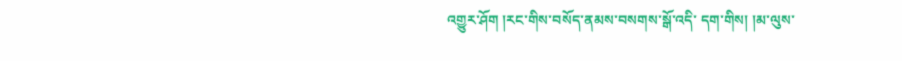འགྱུར་ཤོག །རང་གིས་བསོད་ནམས་བསགས་སྒོ་འདི་ དག་གིས། །མ་ལུས་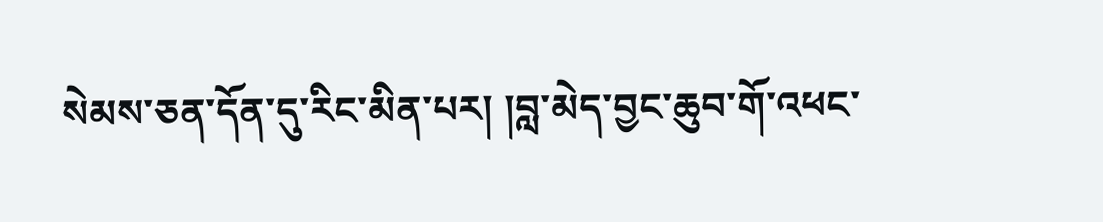སེམས་ཅན་དོན་དུ་རིང་མིན་པར། །བླ་མེད་བྱང་ཆུབ་གོ་འཕང་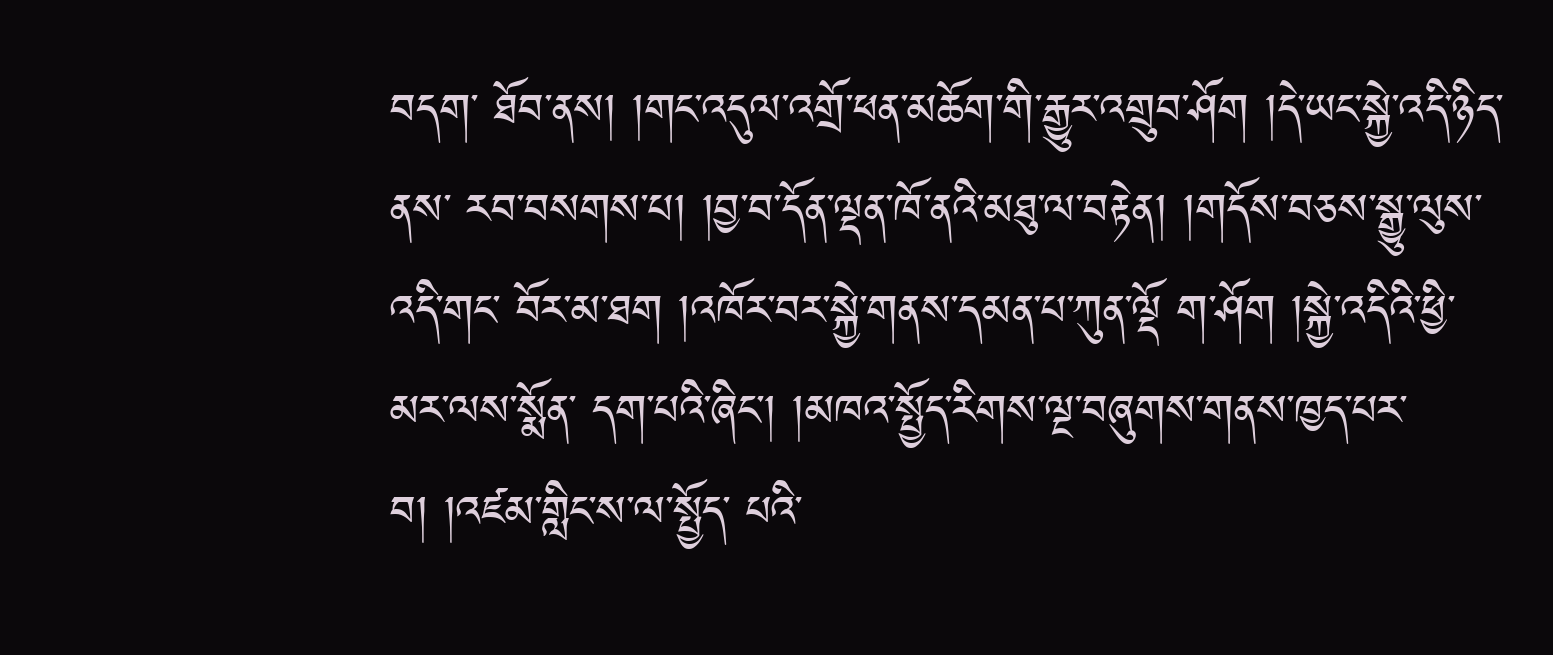བདག་ ཐོབ་ནས། །གང་འདུལ་འགྲོ་ཕན་མཆོག་གི་རྒྱུར་འགྲུབ་ཤོག །དེ་ཡང་སྐྱེ་འདི་ཉིད་ནས་ རབ་བསགས་པ། །བྱ་བ་དོན་ལྡན་ཁོ་ནའི་མཐུ་ལ་བརྟེན། །གདོས་བཅས་སྒྱུ་ལུས་འདི་གང་ བོར་མ་ཐག །འཁོར་བར་སྐྱེ་གནས་དམན་པ་ཀུན་ལྡོ ག་ཤོག །སྐྱེ་འདིའི་ཕྱི་མར་ལས་སྨོན་ དག་པའི་ཞིང་། །མཁའ་སྤྱོད་རིགས་ལྔ་བཞུགས་གནས་ཁྱད་པར་བ། །འཛམ་གླིང་ས་ལ་སྤྱོད་ པའི་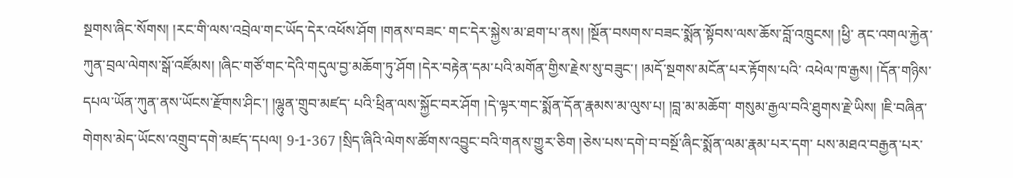སྔགས་ཞིང་སོགས། །རང་གི་ལས་འབྲེལ་གང་ཡོད་དེར་འཕོས་ཤོག །གནས་བཟང་ གང་དེར་སྐྱེས་མ་ཐག་པ་ནས། །སྔོན་བསགས་བཟང་སྨོན་སྟོབས་ལས་ཆོས་བློ་འཁྲུངས། །ཕྱི་ ནང་འགལ་རྐྱེན་ཀུན་བྲལ་ལེགས་སྒོ་འཛོམས། །ཞིང་གཙོ་གང་དེའི་གདུལ་བྱ་མཆོག་ཏུ་ཤོག །དེར་བརྟེན་དམ་པའི་མགོན་གྱིས་རྗེས་སུ་བཟུང་། །མདོ་སྔགས་མངོན་པར་རྟོགས་པའི་ འཕེལ་ཁ་རྒྱས། །དོན་གཉིས་དཔལ་ཡོན་ཀུན་ནས་ཡོངས་རྫོགས་ཤིང་། །ལྷུན་གྲུབ་མཛད་ པའི་ཕྲིན་ལས་སྐྱོང་བར་ཤོག །དེ་ལྟར་གང་སྨོན་དོན་རྣམས་མ་ལུས་པ། །བླ་མ་མཆོག་ གསུམ་རྒྱལ་བའི་ཐུགས་རྗེ་ཡིས། །ཇི་བཞིན་གེགས་མེད་ཡོངས་འགྲུབ་དགེ་མཛད་དཔལ། 9-1-367 །སྲིད་ཞིའི་ལེགས་ཚོགས་འབྱུང་བའི་གནས་གྱུར་ཅིག །ཅེས་པས་དགེ་བ་བསྔོ་ཞིང་སྨོན་ལམ་རྣམ་པར་དག་ པས་མཐའ་བརྒྱན་པར་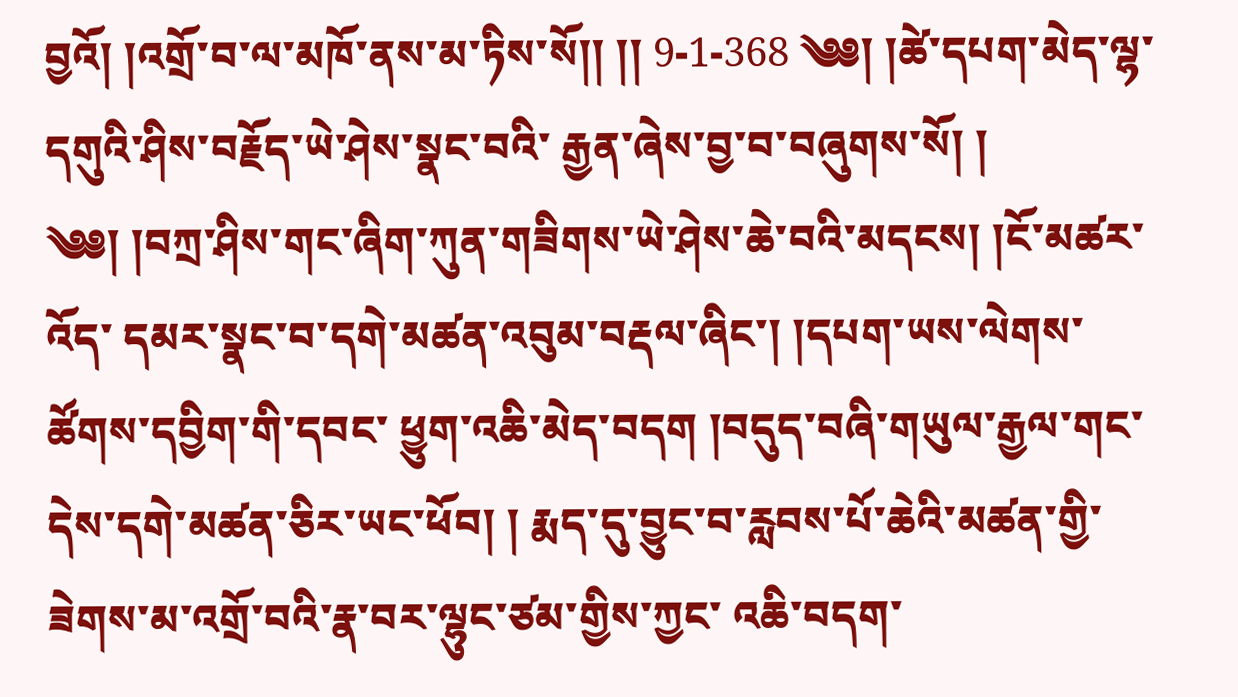བྱའོ། །འགྲོ་བ་ལ་མཁོ་ནས་མ་ཏིས་སོ།། །། 9-1-368 ༄༅། །ཚེ་དཔག་མེད་ལྷ་དགུའི་ཤིས་བརྗོད་ཡེ་ཤེས་སྣང་བའི་ རྒྱན་ཞེས་བྱ་བ་བཞུགས་སོ། ། ༄༅། །བཀྲ་ཤིས་གང་ཞིག་ཀུན་གཟིགས་ཡེ་ཤེས་ཆེ་བའི་མདངས། །ངོ་མཚར་འོད་ དམར་སྣང་བ་དགེ་མཚན་འབུམ་བརྡལ་ཞིང་། །དཔག་ཡས་ལེགས་ཚོགས་དབྱིག་གི་དབང་ ཕྱུག་འཆི་མེད་བདག །བདུད་བཞི་གཡུལ་རྒྱལ་གང་དེས་དགེ་མཚན་ཅིར་ཡང་ཕོབ། ། རྨད་དུ་བྱུང་བ་རླབས་པོ་ཆེའི་མཚན་གྱི་ཟེགས་མ་འགྲོ་བའི་རྣ་བར་ལྷུང་ཙམ་གྱིས་ཀྱང་ འཆི་བདག་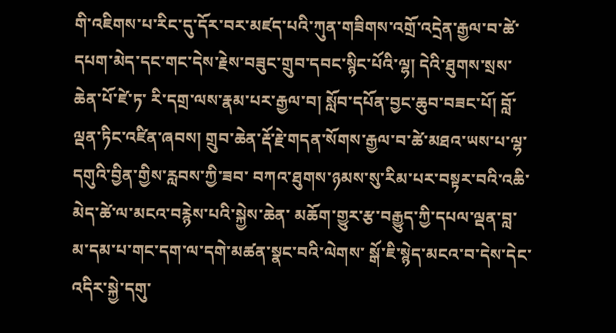གི་འཇིགས་པ་རིང་དུ་དོར་བར་མཛད་པའི་ཀུན་གཟིགས་འགྲོ་འདྲེན་རྒྱལ་བ་ཚེ་ དཔག་མེད་དང་གང་དེས་རྗེས་བཟུང་གྲུབ་དབང་སྙིང་པོའི་ལྷ། དེའི་ཐུགས་སྲས་ཆེན་པོ་ཛེ་ཏ་ རི་དགྲ་ལས་རྣམ་པར་རྒྱལ་བ། སློབ་དཔོན་བྱང་ཆུབ་བཟང་པོ། བློ་ལྡན་ཏིང་འཛིན་ཞབས། གྲུབ་ཆེན་རྡོ་རྗེ་གདན་སོགས་རྒྱལ་བ་ཚེ་མཐའ་ཡས་པ་ལྷ་དགུའི་བྱིན་གྱིས་རླབས་ཀྱི་ཟབ་ བཀའ་ཐུགས་ཉམས་སུ་རིམ་པར་བསྟར་བའི་འཆི་མེད་ཚེ་ལ་མངའ་བརྙེས་པའི་སྐྱེས་ཆེན་ མཆོག་གྱུར་རྩ་བརྒྱུད་ཀྱི་དཔལ་ལྡན་བླ་མ་དམ་པ་གང་དག་ལ་དགེ་མཚན་སྣང་བའི་ལེགས་ སྒོ་ཇི་སྙེད་མངའ་བ་དེས་དེང་འདིར་སྐྱེ་དགུ་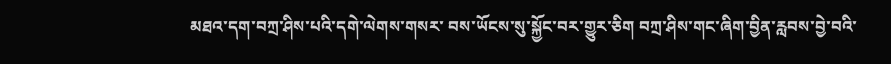མཐའ་དག་བཀྲ་ཤིས་པའི་དགེ་ལེགས་གསར་ བས་ཡོངས་སུ་སྐྱོང་བར་གྱུར་ཅིག བཀྲ་ཤིས་གང་ཞིག་བྱིན་རླབས་བྱེ་བའི་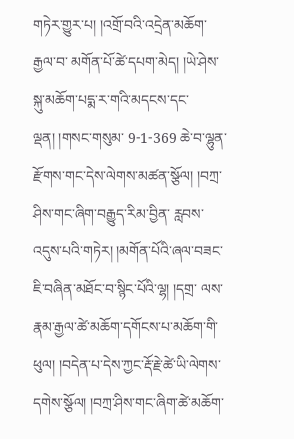གཏེར་གྱུར་པ། །འགྲོ་བའི་འདྲེན་མཆོག་རྒྱལ་བ་ མགོན་པོ་ཚེ་དཔག་མེད། །ཡེ་ཤེས་སྐུ་མཆོག་པདྨ་ར་གའི་མདངས་དང་ལྡན། །གསང་གསུམ་ 9-1-369 ཆེ་བ་ལྷུན་རྫོགས་གང་དེས་ལེགས་མཚན་སྩོལ། །བཀྲ་ཤིས་གང་ཞིག་བརྒྱུད་རིམ་བྱིན་ རླབས་འདུས་པའི་གཏེར། །མགོན་པོའི་ཞལ་བཟང་ཇི་བཞིན་མཐོང་བ་སྙིང་པོའི་ལྷ། །དགྲ་ ལས་རྣམ་རྒྱལ་ཚེ་མཆོག་དགོངས་པ་མཆོག་གི་ཕུལ། །བདེན་པ་དེས་ཀྱང་རྡོ་རྗེ་ཚེ་ཡི་ལེགས་ དགེས་སྩོལ། །བཀྲ་ཤིས་གང་ཞིག་ཚེ་མཆོག་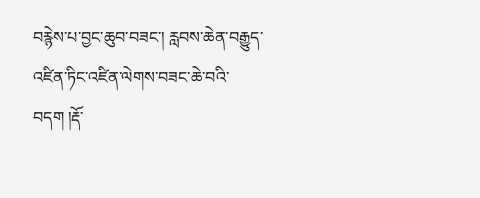བརྙེས་པ་བྱང་ཆུབ་བཟང་། རླབས་ཆེན་བརྒྱུད་ འཛིན་ཏིང་འཛིན་ལེགས་བཟང་ཆེ་བའི་བདག །རྡོ་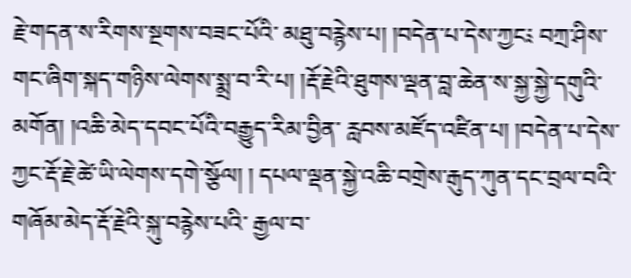རྗེ་གདན་ས་རིགས་སྔགས་བཟང་པོའི་ མཐུ་བརྙེས་པ། །བདེན་པ་དེས་ཀྱང༴ བཀྲ་ཤིས་གང་ཞིག་སྐད་གཉིས་ལེགས་སྨྲ་བ་རི་པ། །རྡོ་རྗེའི་ཐུགས་ལྡན་བླ་ཆེན་ས་སྐྱ་སྐྱེ་དགུའི་མགོན། །འཆི་མེད་དབང་པོའི་བརྒྱུད་རིམ་བྱིན་ རླབས་མཛོད་འཛིན་པ། །བདེན་པ་དེས་ཀྱང་རྡོ་རྗེ་ཚེ་ཡི་ལེགས་དགེ་སྩོལ། ། དཔལ་ལྡན་སྐྱེ་འཆི་བགྲེས་རྒུད་ཀུན་དང་བྲལ་བའི་གཞོམ་མེད་རྡོ་རྗེའི་སྐུ་བརྙེས་པའི་ རྒྱལ་བ་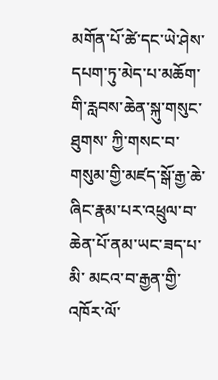མགོན་པོ་ཚེ་དང་ཡེ་ཤེས་དཔག་ཏུ་མེད་པ་མཆོག་གི་རླབས་ཆེན་སྐུ་གསུང་ཐུགས་ ཀྱི་གསང་བ་གསུམ་གྱི་མཛད་སྒོ་རྒྱ་ཆེ་ཞིང་རྣམ་པར་འཕྲུལ་བ་ཆེན་པོ་ནམ་ཡང་ཟད་པ་མི་ མངའ་བ་རྒྱན་གྱི་འཁོར་ལོ་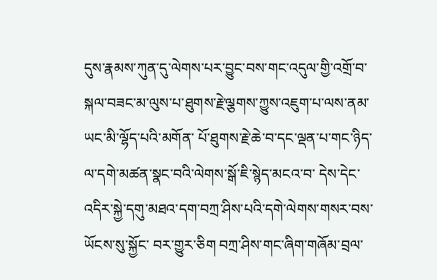དུས་རྣམས་ཀུན་དུ་ལེགས་པར་བྱུང་བས་གང་འདུལ་གྱི་འགྲོ་བ་ སྐལ་བཟང་མ་ལུས་པ་ཐུགས་རྗེ་ལྕགས་ཀྱུས་འཇུག་པ་ལས་ནམ་ཡང་མི་ལྷོད་པའི་མགོན་ པོ་ཐུགས་རྗེ་ཆེ་བ་དང་ལྡན་པ་གང་ཉིད་ལ་དགེ་མཚན་སྣང་བའི་ལེགས་སྒོ་ཇི་སྙེད་མངའ་བ་ དེས་དེང་འདིར་སྐྱེ་དགུ་མཐའ་དག་བཀྲ་ཤིས་པའི་དགེ་ལེགས་གསར་བས་ཡོངས་སུ་སྐྱོང་ བར་གྱུར་ཅིག བཀྲ་ཤིས་གང་ཞིག་གཞོམ་བྲལ་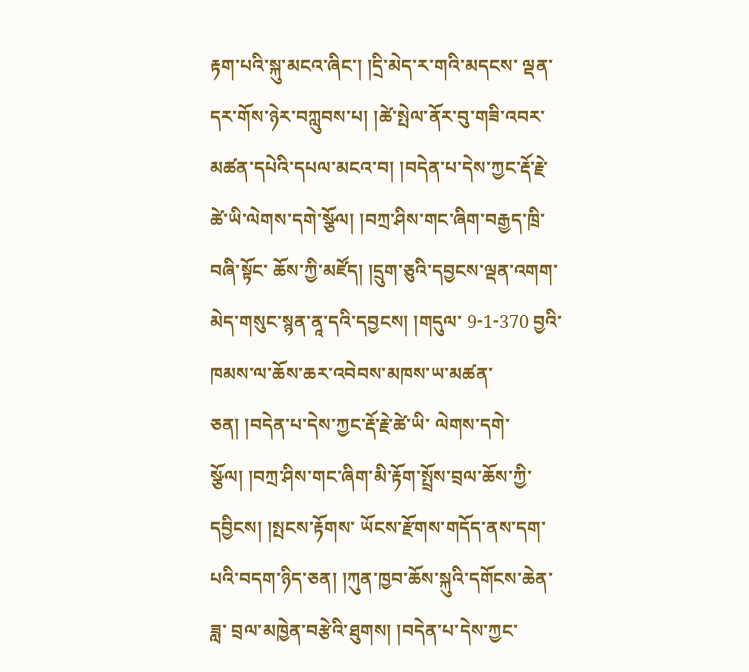རྟག་པའི་སྐུ་མངའ་ཞིང་། །དྲི་མེད་ར་གའི་མདངས་ ལྡན་དར་གོས་ཉེར་བཀླུབས་པ། །ཚེ་སྤེལ་ནོར་བུ་གཟི་འབར་མཚན་དཔེའི་དཔལ་མངའ་བ། །བདེན་པ་དེས་ཀྱང་རྡོ་རྗེ་ཚེ་ཡི་ལེགས་དགེ་སྩོལ། །བཀྲ་ཤིས་གང་ཞིག་བརྒྱད་ཁྲི་བཞི་སྟོང་ ཆོས་ཀྱི་མཛོད། །དྲུག་ཅུའི་དབྱངས་ལྡན་འགག་མེད་གསུང་སྙན་ནཱ་དའི་དབྱངས། །གདུལ་ 9-1-370 བྱའི་ཁམས་ལ་ཆོས་ཆར་འབེབས་མཁས་ཡ་མཚན་ཅན། །བདེན་པ་དེས་ཀྱང་རྡོ་རྗེ་ཚེ་ཡི་ ལེགས་དགེ་སྩོལ། །བཀྲ་ཤིས་གང་ཞིག་མི་རྟོག་སྤྲོས་བྲལ་ཆོས་ཀྱི་དབྱིངས། །སྤངས་རྟོགས་ ཡོངས་རྫོགས་གདོད་ནས་དག་པའི་བདག་ཉིད་ཅན། །ཀུན་ཁྱབ་ཆོས་སྐུའི་དགོངས་ཆེན་ཟླ་ བྲལ་མཁྱེན་བརྩེའི་ཐུགས། །བདེན་པ་དེས་ཀྱང་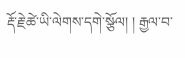རྡོ་རྗེ་ཚེ་ཡི་ལེགས་དགེ་སྩོལ། ། རྒྱལ་བ་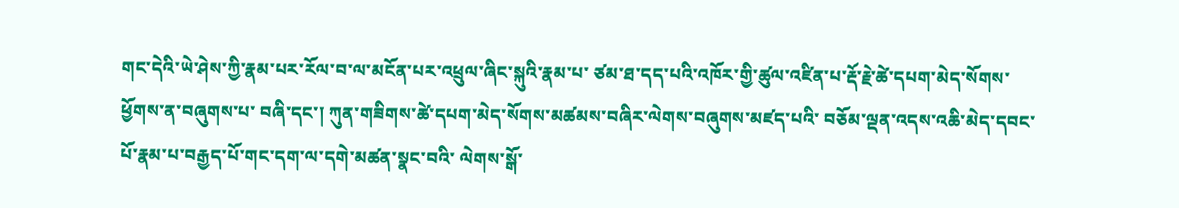གང་དེའི་ཡེ་ཤེས་ཀྱི་རྣམ་པར་རོལ་བ་ལ་མངོན་པར་འཕྲུལ་ཞིང་སྐུའི་རྣམ་པ་ ཙམ་ཐ་དད་པའི་འཁོར་གྱི་ཚུལ་འཛིན་པ་རྡོ་རྗེ་ཚེ་དཔག་མེད་སོགས་ཕྱོགས་ན་བཞུགས་པ་ བཞི་དང་། ཀུན་གཟིགས་ཚེ་དཔག་མེད་སོགས་མཚམས་བཞིར་ལེགས་བཞུགས་མཛད་པའི་ བཅོམ་ལྡན་འདས་འཆི་མེད་དབང་པོ་རྣམ་པ་བརྒྱད་པོ་གང་དག་ལ་དགེ་མཚན་སྣང་བའི་ ལེགས་སྒོ་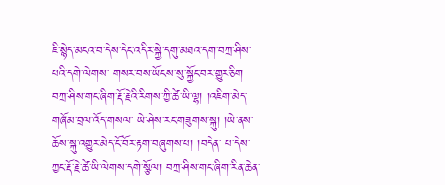ཇི་སྙེད་མངའ་བ་དེས་དེང་འདིར་སྐྱེ་དགུ་མཐའ་དག་བཀྲ་ཤིས་པའི་དགེ་ལེགས་ གསར་བས་ཡོངས་སུ་སྐྱོང་བར་གྱུར་ཅིག བཀྲ་ཤིས་གང་ཞིག་རྡོ་རྗེའི་རིགས་ཀྱི་ཚེ་ཡི་ལྷ། །འཇིག་མེད་གཞོམ་བྲལ་འོད་གསལ་ ཡེ་ཤེས་རང་གཟུགས་སྐུ། །ཡེ་ནས་ཆོས་སྐུ་འགྱུར་མེད་ངོ་བོར་རྟག་བཞུགས་པ། །བདེན་ པ་དེས་ཀྱང་རྡོ་རྗེ་ཚེ་ཡི་ལེགས་དགེ་སྩོལ། བཀྲ་ཤིས་གང་ཞིག་རིན་ཆེན་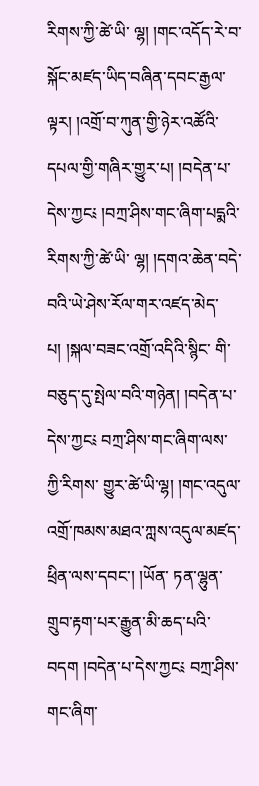རིགས་ཀྱི་ཚེ་ཡི་ ལྷ། །གང་འདོད་རེ་བ་སྐོང་མཛད་ཡིད་བཞིན་དབང་རྒྱལ་ལྟར། །འགྲོ་བ་ཀུན་གྱི་ཉེར་འཚོའི་ དཔལ་གྱི་གཞིར་གྱུར་པ། །བདེན་པ་དེས་ཀྱང༴ །བཀྲ་ཤིས་གང་ཞིག་པདྨའི་རིགས་ཀྱི་ཚེ་ཡི་ ལྷ། །དགའ་ཆེན་བདེ་བའི་ཡེ་ཤེས་རོལ་གར་འཛད་མེད་པ། །སྐལ་བཟང་འགྲོ་འདིའི་སྙིང་ གི་བཅུད་དུ་སྤེལ་བའི་གཉེན། །བདེན་པ་དེས་ཀྱང༴ བཀྲ་ཤིས་གང་ཞིག་ལས་ཀྱི་རིགས་ གྱུར་ཚེ་ཡི་ལྷ། །གང་འདུལ་འགྲོ་ཁམས་མཐའ་ཀླས་འདུལ་མཛད་ཕྲིན་ལས་དབང་། །ཡོན་ ཏན་ལྷུན་གྲུབ་རྟག་པར་རྒྱུན་མི་ཆད་པའི་བདག །བདེན་པ་དེས་ཀྱང༴ བཀྲ་ཤིས་གང་ཞིག་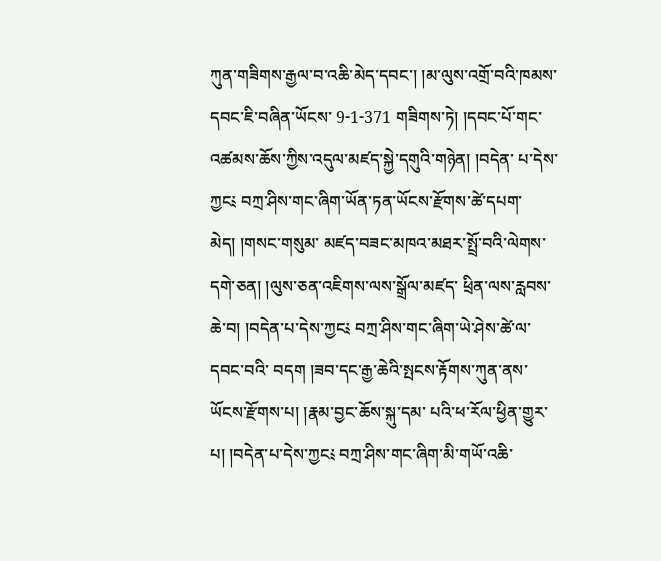ཀུན་གཟིགས་རྒྱལ་བ་འཆི་མེད་དབང་། །མ་ལུས་འགྲོ་བའི་ཁམས་དབང་ཇི་བཞིན་ཡོངས་ 9-1-371 གཟིགས་ཏེ། །དབང་པོ་གང་འཚམས་ཆོས་ཀྱིས་འདུལ་མཛད་སྐྱེ་དགུའི་གཉེན། །བདེན་ པ་དེས་ཀྱང༴ བཀྲ་ཤིས་གང་ཞིག་ཡོན་ཏན་ཡོངས་རྫོགས་ཚེ་དཔག་མེད། །གསང་གསུམ་ མཛད་བཟང་མཁའ་མཐར་སྤྲོ་བའི་ལེགས་དགེ་ཅན། །ལུས་ཅན་འཇིགས་ལས་སྒྲོལ་མཛད་ ཕྲིན་ལས་རླབས་ཆེ་བ། །བདེན་པ་དེས་ཀྱང༴ བཀྲ་ཤིས་གང་ཞིག་ཡེ་ཤེས་ཚེ་ལ་དབང་བའི་ བདག །ཟབ་དང་རྒྱ་ཆེའི་སྤངས་རྟོགས་ཀུན་ནས་ཡོངས་རྫོགས་པ། །རྣམ་བྱང་ཆོས་སྐུ་དམ་ པའི་ཕ་རོལ་ཕྱིན་གྱུར་པ། །བདེན་པ་དེས་ཀྱང༴ བཀྲ་ཤིས་གང་ཞིག་མི་གཡོ་འཆི་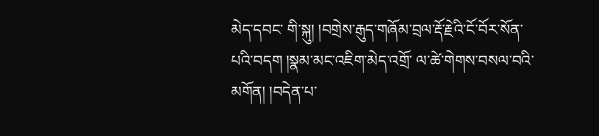མེད་དབང་ གི་སྐུ། །བགྲེས་རྒུད་གཞོམ་བྲལ་རྡོ་རྗེའི་ངོ་བོར་སོན་པའི་བདག །སྣམ་མང་འཇིག་མེད་འགྲོ་ ལ་ཚེ་གེགས་བསལ་བའི་མགོན། །བདེན་པ་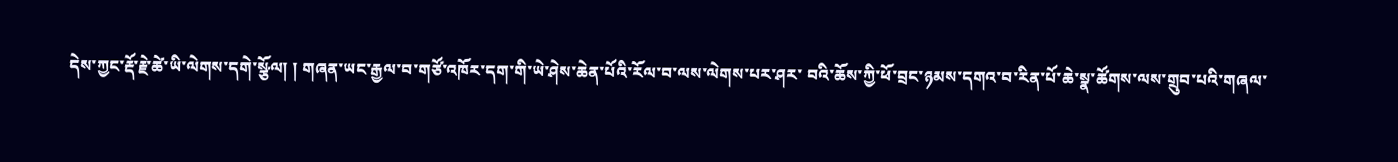དེས་ཀྱང་རྡོ་རྗེ་ཚེ་ཡི་ལེགས་དགེ་སྩོལ། ། གཞན་ཡང་རྒྱལ་བ་གཙོ་འཁོར་དག་གི་ཡེ་ཤེས་ཆེན་པོའི་རོལ་བ་ལས་ལེགས་པར་ཤར་ བའི་ཆོས་ཀྱི་ཕོ་བྲང་ཉམས་དགའ་བ་རིན་པོ་ཆེ་སྣ་ཚོགས་ལས་གྲུབ་པའི་གཞལ་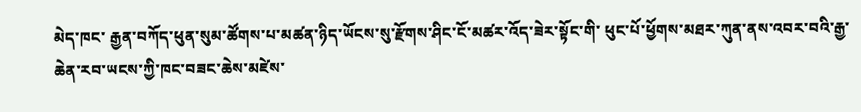མེད་ཁང་ རྒྱན་བཀོད་ཕུན་སུམ་ཚོགས་པ་མཚན་ཉིད་ཡོངས་སུ་རྫོགས་ཤིང་ངོ་མཚར་འོད་ཟེར་སྟོང་གི་ ཕུང་པོ་ཕྱོགས་མཐར་ཀུན་ནས་འབར་བའི་རྒྱ་ཆེན་རབ་ཡངས་ཀྱི་ཁང་བཟང་ཆེས་མཛེས་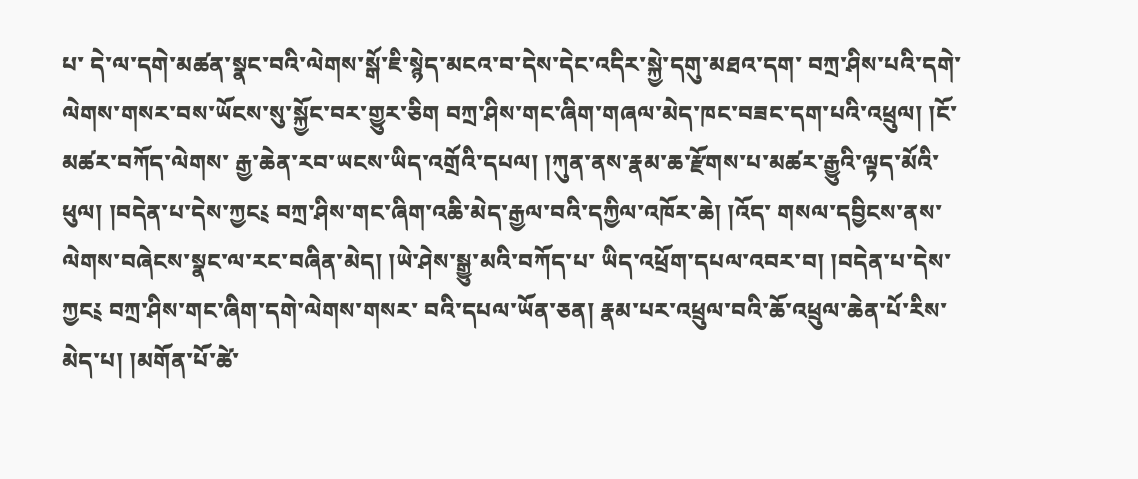པ་ དེ་ལ་དགེ་མཚན་སྣང་བའི་ལེགས་སྒོ་ཇི་སྙེད་མངའ་བ་དེས་དེང་འདིར་སྐྱེ་དགུ་མཐའ་དག་ བཀྲ་ཤིས་པའི་དགེ་ལེགས་གསར་བས་ཡོངས་སུ་སྐྱོང་བར་གྱུར་ཅིག བཀྲ་ཤིས་གང་ཞིག་གཞལ་མེད་ཁང་བཟང་དག་པའི་འཕྲུལ། །ངོ་མཚར་བཀོད་ལེགས་ རྒྱ་ཆེན་རབ་ཡངས་ཡིད་འགྲོའི་དཔལ། །ཀུན་ནས་རྣམ་ཆ་རྫོགས་པ་མཚར་རྒྱུའི་ལྟད་མོའི་ ཕུལ། །བདེན་པ་དེས་ཀྱང༴ བཀྲ་ཤིས་གང་ཞིག་འཆི་མེད་རྒྱལ་བའི་དཀྱིལ་འཁོར་ཆེ། །འོད་ གསལ་དབྱིངས་ནས་ལེགས་བཞེངས་སྣང་ལ་རང་བཞིན་མེད། །ཡེ་ཤེས་སྒྱུ་མའི་བཀོད་པ་ ཡིད་འཕྲོག་དཔལ་འབར་བ། །བདེན་པ་དེས་ཀྱང༴ བཀྲ་ཤིས་གང་ཞིག་དགེ་ལེགས་གསར་ བའི་དཔལ་ཡོན་ཅན། རྣམ་པར་འཕྲུལ་བའི་ཆོ་འཕྲུལ་ཆེན་པོ་རིས་མེད་པ། །མགོན་པོ་ཚེ་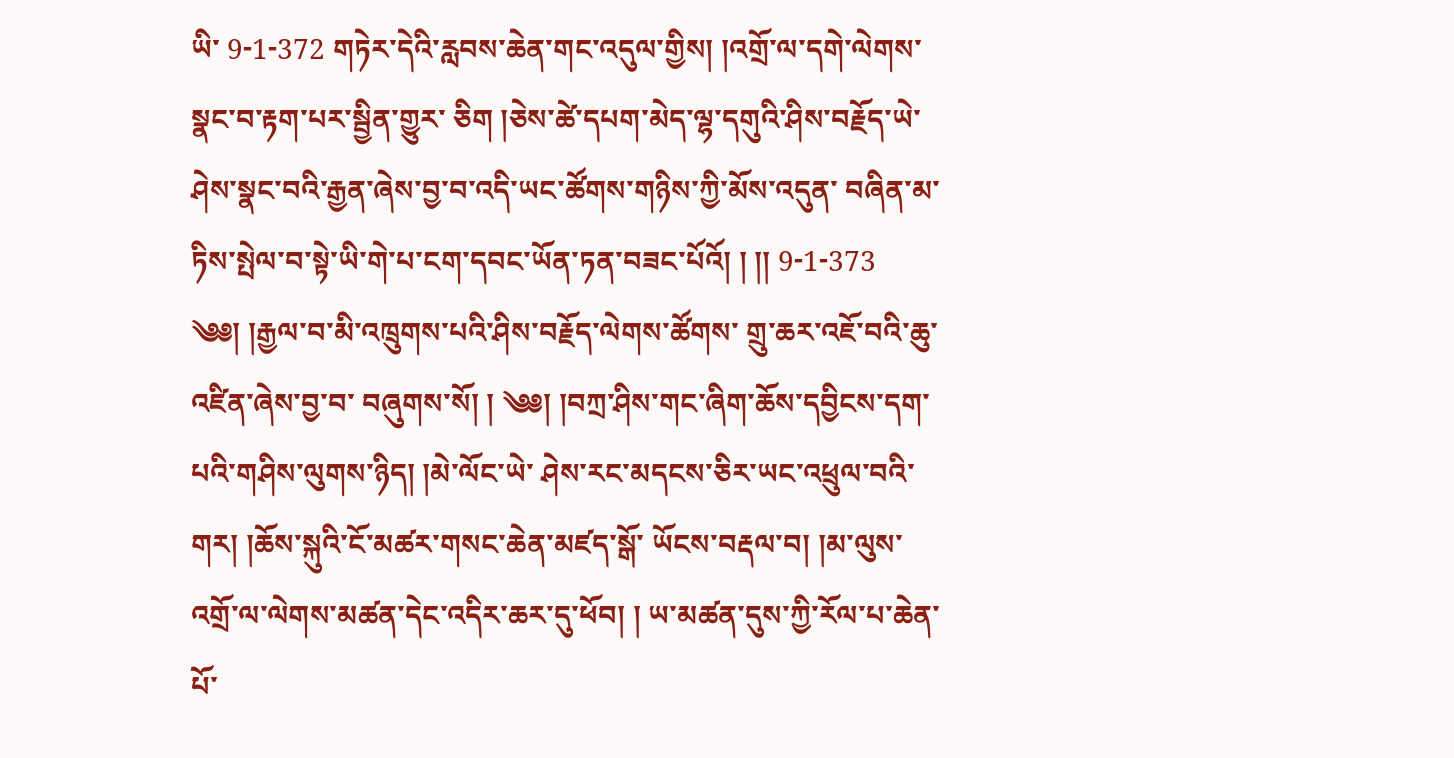ཡི་ 9-1-372 གཏེར་དེའི་རླབས་ཆེན་གང་འདུལ་གྱིས། །འགྲོ་ལ་དགེ་ལེགས་སྣང་བ་རྟག་པར་སྦྱིན་གྱུར་ ཅིག །ཅེས་ཚེ་དཔག་མེད་ལྷ་དགུའི་ཤིས་བརྗོད་ཡེ་ཤེས་སྣང་བའི་རྒྱན་ཞེས་བྱ་བ་འདི་ཡང་ཚོགས་གཉིས་ཀྱི་མོས་འདུན་ བཞིན་མ་ཏིས་སྤེལ་བ་སྟེ་ཡི་གེ་པ་ངག་དབང་ཡོན་ཏན་བཟང་པོའོ། ། །། 9-1-373 ༄༅། །རྒྱལ་བ་མི་འཁྲུགས་པའི་ཤིས་བརྗོད་ལེགས་ཚོགས་ གྲུ་ཆར་འཇོ་བའི་ཆུ་འཛིན་ཞེས་བྱ་བ་ བཞུགས་སོ། ། ༄༅། །བཀྲ་ཤིས་གང་ཞིག་ཆོས་དབྱིངས་དག་པའི་གཤིས་ལུགས་ཉིད། །མེ་ལོང་ཡེ་ ཤེས་རང་མདངས་ཅིར་ཡང་འཕྲུལ་བའི་གར། །ཆོས་སྐུའི་ངོ་མཚར་གསང་ཆེན་མཛད་སྒོ་ ཡོངས་བརྡལ་བ། །མ་ལུས་འགྲོ་ལ་ལེགས་མཚན་དེང་འདིར་ཆར་དུ་ཕོབ། ། ཡ་མཚན་དུས་ཀྱི་རོལ་པ་ཆེན་པོ་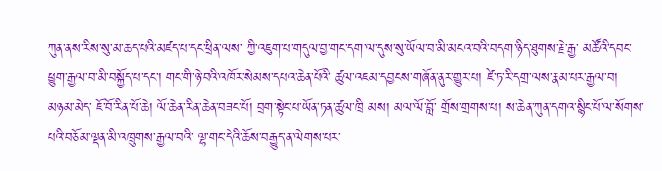ཀུན་ནས་རིས་སུ་མ་ཆད་པའི་མཛད་པ་དང་ཕྲིན་ལས་ ཀྱི་འཇུག་པ་གདུལ་བྱ་གང་དག་ལ་དུས་སུ་ཡོལ་བ་མི་མངའ་བའི་བདག་ཉིད་ཐུགས་རྗེ་རྒྱ་ མཚོའི་དབང་ཕྱུག་རྒྱལ་བ་མི་བསྐྱོད་པ་དང་། གང་གི་ཉེ་བའི་འཁོར་སེམས་དཔའ་ཆེན་པོའི་ ཚུལ་འཇམ་དབྱངས་གཞོན་ནུར་གྱུར་པ། ཛེ་ཏ་རི་དགྲ་ལས་རྣམ་པར་རྒྱལ་བ། མཉམ་མེད་ ཇོ་བོ་རིན་པོ་ཆེ། ལོ་ཆེན་རིན་ཆེན་བཟང་པོ། བྲག་སྟེང་པ་ཡོན་ཏན་ཚུལ་ཁྲི མས། མལ་ལོ་བློ་ གྲོས་གྲགས་པ། ས་ཆེན་ཀུན་དགའ་སྙིང་པོ་ལ་སོགས་པའི་བཅོམ་ལྡན་མི་འཁྲུགས་རྒྱལ་བའི་ ལྷ་གང་དེའི་ཆོས་བརྒྱུད་ན་ལེགས་པར་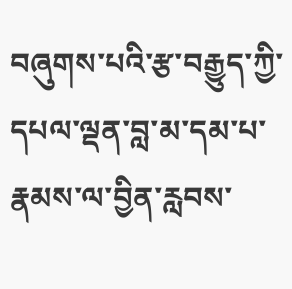བཞུགས་པའི་རྩ་བརྒྱུད་ཀྱི་དཔལ་ལྡན་བླ་མ་དམ་པ་ རྣམས་ལ་བྱིན་རླབས་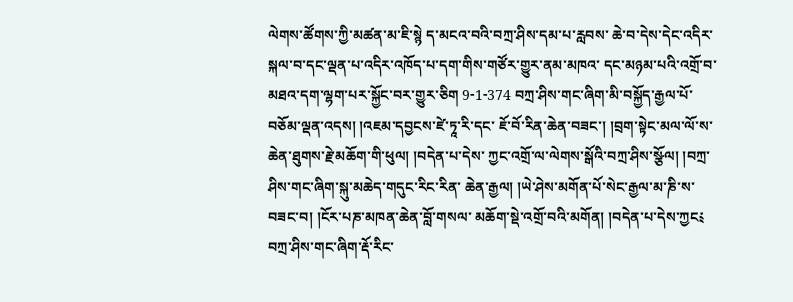ལེགས་ཚོགས་ཀྱི་མཚན་མ་ཇི་སྙེ ད་མངའ་བའི་བཀྲ་ཤིས་དམ་པ་རླབས་ ཆེ་བ་དེས་དེང་འདིར་སྐལ་བ་དང་ལྡན་པ་འདིར་འཁོད་པ་དག་གིས་གཙོར་གྱུར་ནམ་མཁའ་ དང་མཉམ་པའི་འགྲོ་བ་མཐའ་དག་ལྷག་པར་སྐྱོང་བར་གྱུར་ཅིག 9-1-374 བཀྲ་ཤིས་གང་ཞིག་མི་བསྐྱོད་རྒྱལ་པོ་བཅོམ་ལྡན་འདས། །འཇམ་དབྱངས་ཛེ་ཏཱ་རི་དང་ ཇོ་བོ་རིན་ཆེན་བཟང་། །བྲག་སྟེང་མལ་ལོ་ས་ཆེན་ཐུགས་རྗེ་མཆོག་གི་ཕུལ། །བདེན་པ་དེས་ ཀྱང་འགྲོ་ལ་ལེགས་སྒོའི་བཀྲ་ཤིས་སྩོལ། །བཀྲ་ཤིས་གང་ཞིག་སྐུ་མཆེད་གདུང་རིང་རིན་ ཆེན་རྒྱལ། །ཡེ་ཤེས་མགོན་པོ་སེང་རྒྱལ་མ་ཎི་ས་བཟང་བ། །ངོར་པཎ་མཁན་ཆེན་བློ་གསལ་ མཆོག་སྡེ་འགྲོ་བའི་མགོན། །བདེན་པ་དེས་ཀྱང༴ བཀྲ་ཤིས་གང་ཞིག་རྡོ་རིང་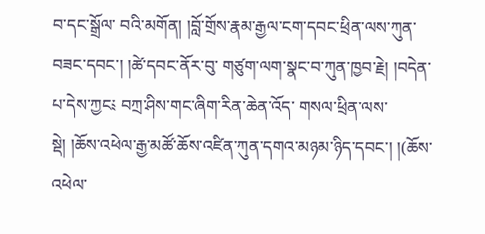བ་དང་སྒྲོལ་ བའི་མགོན། །བློ་གྲོས་རྣམ་རྒྱལ་ངག་དབང་ཕྲིན་ལས་ཀུན་བཟང་དབང་། །ཚེ་དབང་ནོར་བུ་ གཙུག་ལག་སྣང་བ་ཀུན་ཁྱབ་རྗེ། །བདེན་པ་དེས་ཀྱང༴ བཀྲ་ཤིས་གང་ཞིག་རིན་ཆེན་འོད་ གསལ་ཕྲིན་ལས་སྡེ། །ཆོས་འཕེལ་རྒྱ་མཚོ་ཆོས་འཛིན་ཀུན་དགའ་མཉམ་ཉིད་དབང་། །(ཆོས་ འཕེལ་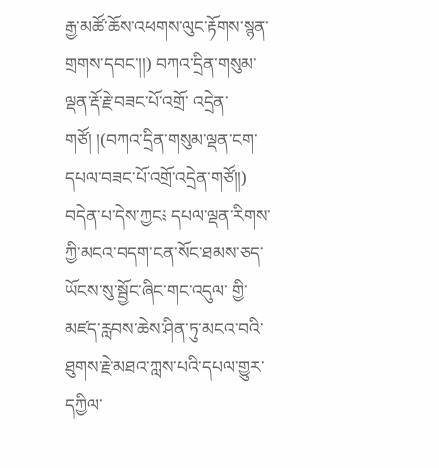རྒྱ་མཚོ་ཆོས་འཕགས་ལུང་རྟོགས་སྙན་གྲགས་དབང་།།) བཀའ་དྲིན་གསུམ་ལྡན་རྡོ་རྗེ་བཟང་པོ་འགྲོ་ འདྲེན་གཙོ། །(བཀའ་དྲིན་གསུམ་ལྡན་ངག་དཔལ་བཟང་པོ་འགྲོ་འདྲེན་གཙོ།།) བདེན་པ་དེས་ཀྱང༴ དཔལ་ལྡན་རིགས་ཀྱི་མངའ་བདག་ངན་སོང་ཐམས་ཅད་ཡོངས་སུ་སྦྱོང་ཞིང་གང་འདུལ་ གྱི་མཛད་རླབས་ཆེས་ཤིན་ཏུ་མངའ་བའི་ཐུགས་རྗེ་མཐའ་ཀླས་པའི་དཔལ་གྱུར་དཀྱིལ་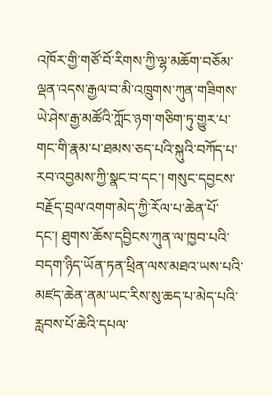འཁོར་གྱི་གཙོ་བོ་རིགས་ཀྱི་ལྷ་མཆོག་བཅོམ་ལྡན་འདས་རྒྱལ་བ་མི་འཁྲུགས་ཀུན་གཟིགས་ ཡེ་ཤེས་རྒྱ་མཚོའི་ཀློང་ཉག་གཅིག་ཏུ་གྱུར་པ་གང་གི་རྣམ་པ་ཐམས་ཅད་པའི་སྐུའི་བཀོད་པ་ རབ་འབྱམས་ཀྱི་སྣང་བ་དང་། གསུང་དབྱངས་བརྗོད་བྲལ་འགག་མེད་ཀྱི་རོལ་པ་ཆེན་པོ་ དང་། ཐུགས་ཆོས་དབྱིངས་ཀུན་ལ་ཁྱབ་པའི་བདག་ཉིད་ཡོན་ཏན་ཕྲིན་ལས་མཐའ་ཡས་པའི་ མཛད་ཆེན་ནམ་ཡང་རིས་སུ་ཆད་པ་མེད་པའི་རླབས་པོ་ཆེའི་དཔལ་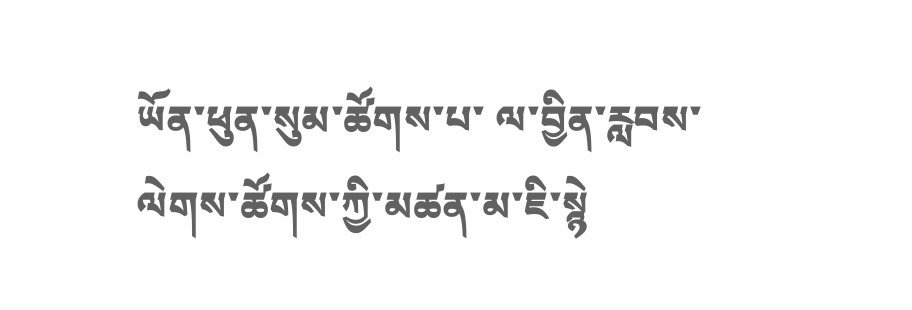ཡོན་ཕུན་སུམ་ཚོགས་པ་ ལ་བྱིན་རླབས་ལེགས་ཚོགས་ཀྱི་མཚན་མ་ཇི་སྙེ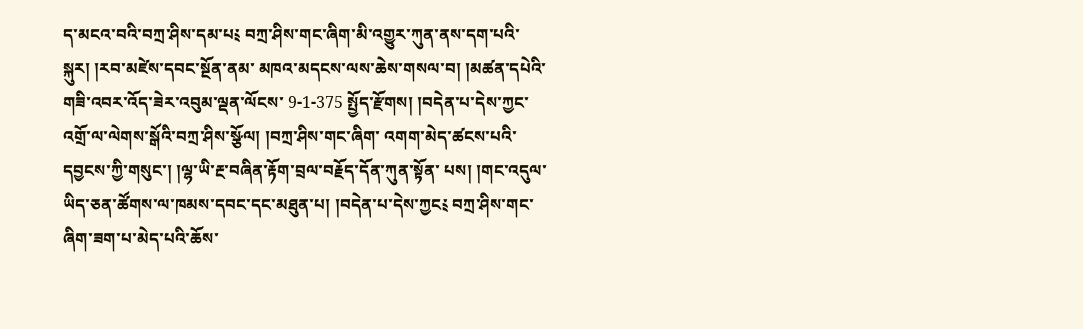ད་མངའ་བའི་བཀྲ་ཤིས་དམ་པ༴ བཀྲ་ཤིས་གང་ཞིག་མི་འགྱུར་ཀུན་ནས་དག་པའི་སྐུར། །རབ་མཛེས་དབང་སྔོན་ནམ་ མཁའ་མདངས་ལས་ཆེས་གསལ་བ། །མཚན་དཔེའི་གཟི་འབར་འོད་ཟེར་འབུམ་ལྡན་ལོངས་ 9-1-375 སྤྱོད་རྫོགས། །བདེན་པ་དེས་ཀྱང་འགྲོ་ལ་ལེགས་སྒོའི་བཀྲ་ཤིས་སྩོལ། །བཀྲ་ཤིས་གང་ཞིག་ འགག་མེད་ཚངས་པའི་དབྱངས་ཀྱི་གསུང་། །ལྷ་ཡི་རྔ་བཞིན་རྟོག་བྲལ་བརྗོད་དོན་ཀུན་སྟོན་ པས། །གང་འདུལ་ཡིད་ཅན་ཚོགས་ལ་ཁམས་དབང་དང་མཐུན་པ། །བདེན་པ་དེས་ཀྱང༴ བཀྲ་ཤིས་གང་ཞིག་ཟག་པ་མེད་པའི་ཆོས་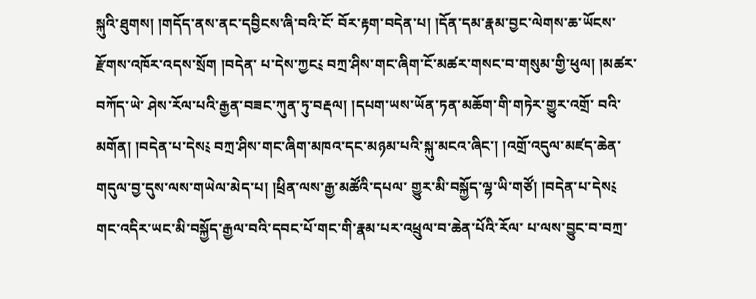སྐུའི་ཐུགས། །གདོད་ནས་ནང་དབྱིངས་ཞི་བའི་ངོ་ བོར་རྟག་བདེན་པ། །དོན་དམ་རྣམ་བྱང་ལེགས་ཆ་ཡོངས་རྫོགས་འཁོར་འདས་སྲོག །བདེན་ པ་དེས་ཀྱང༴ བཀྲ་ཤིས་གང་ཞིག་ངོ་མཚར་གསང་བ་གསུམ་གྱི་ཕུལ། །མཚར་བཀོད་ཡེ་ ཤེས་རོལ་པའི་རྒྱན་བཟང་ཀུན་ཏུ་བརྡལ། །དཔག་ཡས་ཡོན་ཏན་མཆོག་གི་གཏེར་གྱུར་འགྲོ་ བའི་མགོན། །བདེན་པ་དེས༴ བཀྲ་ཤིས་གང་ཞིག་མཁའ་དང་མཉམ་པའི་སྐུ་མངའ་ཞིང་། །འགྲོ་འདུལ་མཛད་ཆེན་གདུལ་བྱ་དུས་ལས་གཡེལ་མེད་པ། །ཕྲིན་ལས་རྒྱ་མཚོའི་དཔལ་ གྱུར་མི་བསྐྱོད་ལྷ་ཡི་གཙོ། །བདེན་པ་དེས༴ གང་འདིར་ཡང་མི་བསྐྱོད་རྒྱལ་བའི་དབང་པོ་གང་གི་རྣམ་པར་འཕྲུལ་བ་ཆེན་པོའི་རོལ་ པ་ལས་བྱུང་བ་བཀྲ་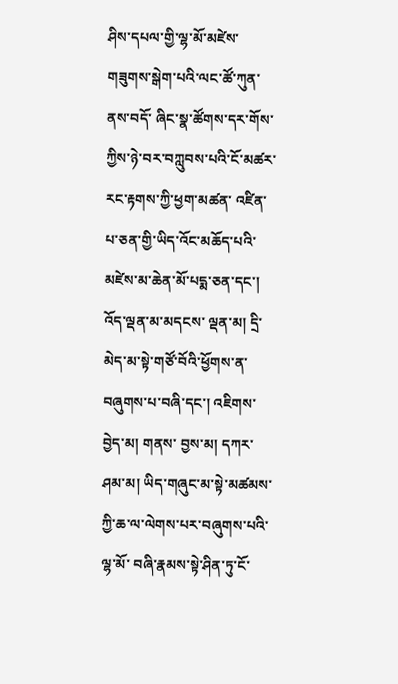ཤིས་དཔལ་གྱི་ལྷ་མོ་མཛེས་གཟུགས་སྒེག་པའི་ལང་ཚོ་ཀུན་ནས་བདོ་ ཞིང་སྣ་ཚོགས་དར་གོས་ཀྱིས་ཉེ་བར་བཀླུབས་པའི་ངོ་མཚར་རང་རྟགས་ཀྱི་ཕྱག་མཚན་ འཛིན་པ་ཅན་གྱི་ཡིད་འོང་མཆོད་པའི་མཛེས་མ་ཆེན་མོ་པདྨ་ཅན་དང་། འོད་ལྡན་མ་མདངས་ ལྡན་མ། དྲི་མེད་མ་སྟེ་གཙོ་བོའི་ཕྱོགས་ན་བཞུགས་པ་བཞི་དང་། འཇིགས་བྱེད་མ། གནས་ བྱས་མ། དཀར་ཤམ་མ། ཡིད་གཞུང་མ་སྟེ་མཚམས་ཀྱི་ཆ་ལ་ལེགས་པར་བཞུགས་པའི་ལྷ་མོ་ བཞི་རྣམས་སྟེ་ཤིན་ཏུ་ངོ་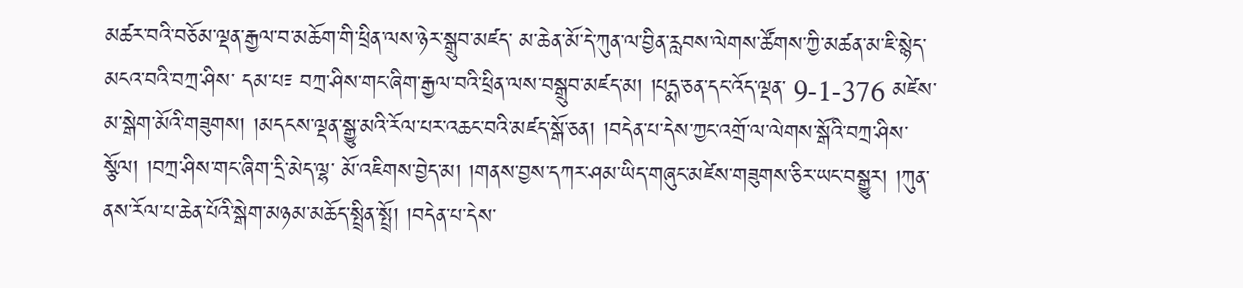མཚར་བའི་བཅོམ་ལྡན་རྒྱལ་བ་མཆོག་གི་ཕྲིན་ལས་ཉེར་སྒྲུབ་མཛད་ མ་ཆེན་མོ་དེ་ཀུན་ལ་བྱིན་རླབས་ལེགས་ཚོགས་ཀྱི་མཚན་མ་ཇི་སྙེད་མངའ་བའི་བཀྲ་ཤིས་ དམ་པ༴ བཀྲ་ཤིས་གང་ཞིག་རྒྱལ་བའི་ཕྲིན་ལས་བསྒྲུབ་མཛད་མ། །པདྨ་ཅན་དང་འོད་ལྡན་ 9-1-376 མཛེས་མ་སྒེག་མོའི་གཟུགས། །མདངས་ལྡན་སྒྱུ་མའི་རོལ་པར་འཆང་བའི་མཛད་སྒོ་ཅན། །བདེན་པ་དེས་ཀྱང་འགྲོ་ལ་ལེགས་སྒོའི་བཀྲ་ཤིས་སྩོལ། །བཀྲ་ཤིས་གང་ཞིག་དྲི་མེད་ལྷ་ མོ་འཇིགས་བྱེད་མ། །གནས་བྱས་དཀར་ཤམ་ཡིད་གཞུང་མཛེས་གཟུགས་ཅིར་ཡང་བསྒྱུར། །ཀུན་ནས་རོལ་པ་ཆེན་པོའི་སྒེག་མཉམ་མཆོད་སྤྲིན་སྤྲོ། །བདེན་པ་དེས་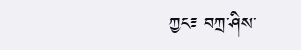ཀྱང༴ བཀྲ་ཤིས་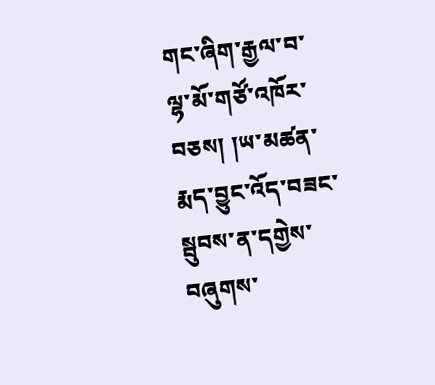གང་ཞིག་རྒྱལ་བ་ལྷ་མོ་གཙོ་འཁོར་བཅས། །ཡ་མཚན་རྨད་བྱུང་འོད་བཟང་སྦུབས་ན་དགྱེས་ བཞུགས་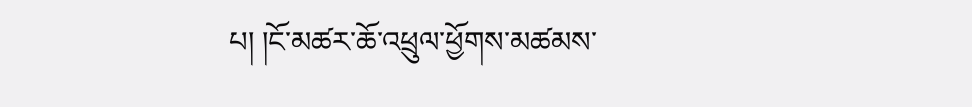པ། །ངོ་མཚར་ཆོ་འཕྲུལ་ཕྱོགས་མཚམས་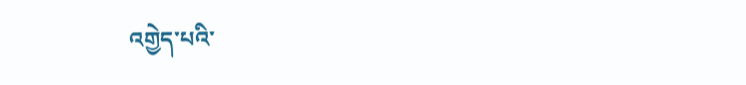འགྱེད་པའི་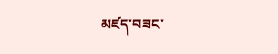མཛད་བཟང་